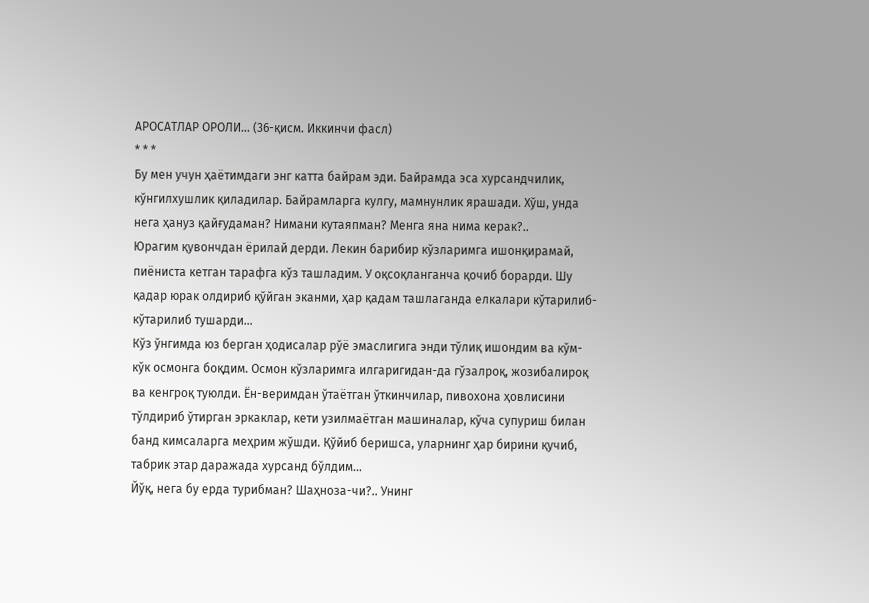АРОСАТЛАР ОРОЛИ… (36-қисм. Иккинчи фасл)
* * *
Бу мен учун ҳаётимдаги энг катта байрам эди. Байрамда эса хурсандчилик, кўнгилхушлик қиладилар. Байрамларга кулгу, мамнунлик ярашади. Хўш, унда нега ҳануз қайғудаман? Нимани кутаяпман? Менга яна нима керак?..
Юрагим қувончдан ёрилай дерди. Лекин барибир кўзларимга ишонқирамай, пиёниста кетган тарафга кўз ташладим. У оқсоқланганча қочиб борарди. Шу қадар юрак олдириб қўйган эканми, ҳар қадам ташлаганда елкалари кўтарилиб-кўтарилиб тушарди…
Кўз ўнгимда юз берган ҳодисалар рўё эмаслигига энди тўлиқ ишондим ва кўм-кўк осмонга боқдим. Осмон кўзларимга илгаригидан-да гўзалроқ, жозибалироқ ва кенгроқ туюлди. Ён-веримдан ўтаётган ўткинчилар, пивохона ҳовлисини тўлдириб ўтирган эркаклар, кети узилмаётган машиналар, кўча супуриш билан банд кимсаларга меҳрим жўшди. Қўйиб беришса, уларнинг ҳар бирини қучиб, табрик этар даражада хурсанд бўлдим…
Йўқ, нега бу ерда турибман? Шаҳноза-чи?.. Унинг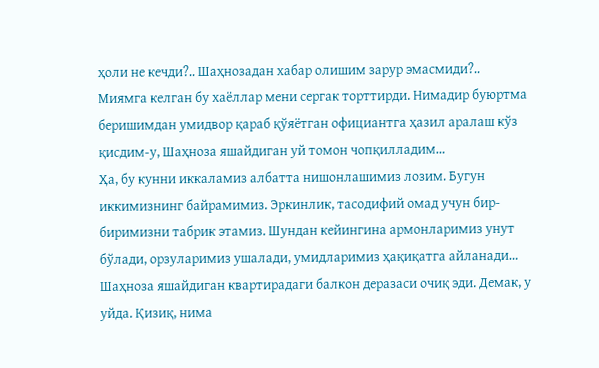ҳоли не кечди?.. Шаҳнозадан хабар олишим зарур эмасмиди?..
Миямга келган бу хаёллар мени сергак торттирди. Нимадир буюртма беришимдан умидвор қараб қўяётган официантга ҳазил аралаш кўз қисдим-у, Шаҳноза яшайдиган уй томон чопқилладим…
Ҳа, бу кунни иккаламиз албатта нишонлашимиз лозим. Бугун иккимизнинг байрамимиз. Эркинлик, тасодифий омад учун бир-биримизни табрик этамиз. Шундан кейингина армонларимиз унут бўлади, орзуларимиз ушалади, умидларимиз ҳақиқатга айланади…
Шаҳноза яшайдиган квартирадаги балкон деразаси очиқ эди. Демак, у уйда. Қизиқ, нима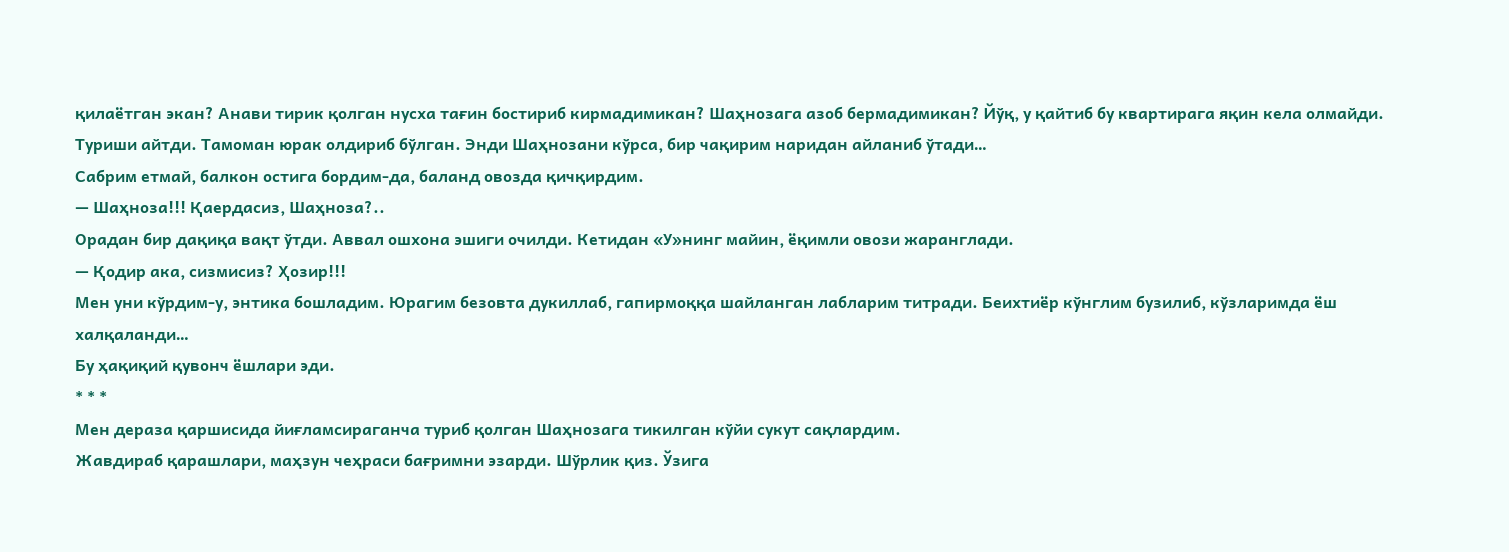қилаётган экан? Анави тирик қолган нусха тағин бостириб кирмадимикан? Шаҳнозага азоб бермадимикан? Йўқ, у қайтиб бу квартирага яқин кела олмайди. Туриши айтди. Тамоман юрак олдириб бўлган. Энди Шаҳнозани кўрса, бир чақирим наридан айланиб ўтади…
Сабрим етмай, балкон остига бордим-да, баланд овозда қичқирдим.
— Шаҳноза!!! Қаердасиз, Шаҳноза?..
Орадан бир дақиқа вақт ўтди. Аввал ошхона эшиги очилди. Кетидан «У»нинг майин, ёқимли овози жаранглади.
— Қодир ака, сизмисиз? Ҳозир!!!
Мен уни кўрдим-у, энтика бошладим. Юрагим безовта дукиллаб, гапирмоққа шайланган лабларим титради. Беихтиёр кўнглим бузилиб, кўзларимда ёш халқаланди…
Бу ҳақиқий қувонч ёшлари эди.
* * *
Мен дераза қаршисида йиғламсираганча туриб қолган Шаҳнозага тикилган кўйи сукут сақлардим.
Жавдираб қарашлари, маҳзун чеҳраси бағримни эзарди. Шўрлик қиз. Ўзига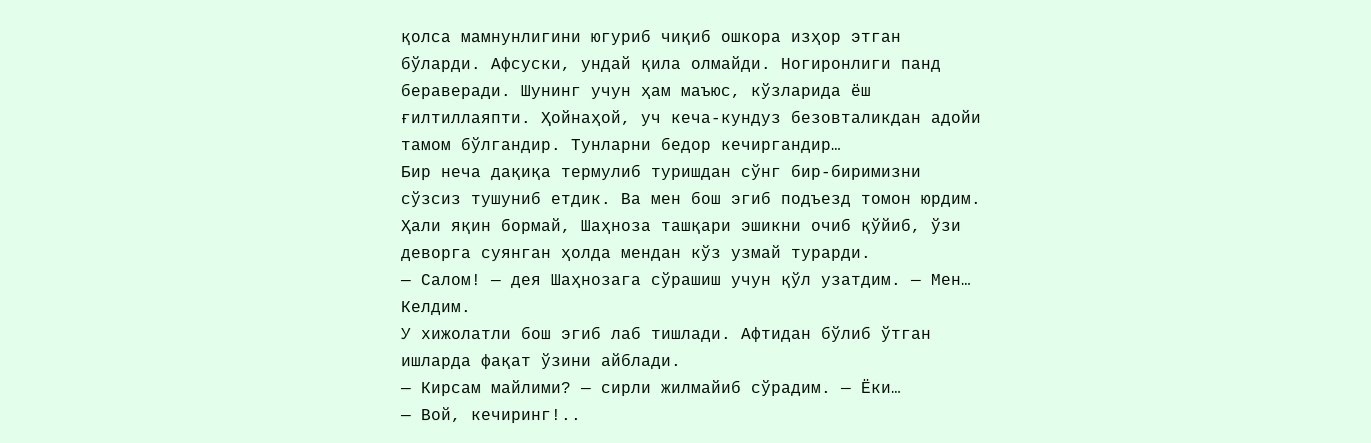қолса мамнунлигини югуриб чиқиб ошкора изҳор этган бўларди. Афсуски, ундай қила олмайди. Ногиронлиги панд бераверади. Шунинг учун ҳам маъюс, кўзларида ёш ғилтиллаяпти. Ҳойнаҳой, уч кеча-кундуз безовталикдан адойи тамом бўлгандир. Тунларни бедор кечиргандир…
Бир неча дақиқа термулиб туришдан сўнг бир-биримизни сўзсиз тушуниб етдик. Ва мен бош эгиб подъезд томон юрдим.
Ҳали яқин бормай, Шаҳноза ташқари эшикни очиб қўйиб, ўзи деворга суянган ҳолда мендан кўз узмай турарди.
— Салом! — дея Шаҳнозага сўрашиш учун қўл узатдим. — Мен… Келдим.
У хижолатли бош эгиб лаб тишлади. Афтидан бўлиб ўтган ишларда фақат ўзини айблади.
— Кирсам майлими? — сирли жилмайиб сўрадим. — Ёки…
— Вой, кечиринг!..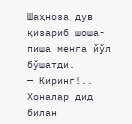Шаҳноза дув қизариб шоша-пиша менга йўл бўшатди.
— Киринг!..
Хоналар дид билан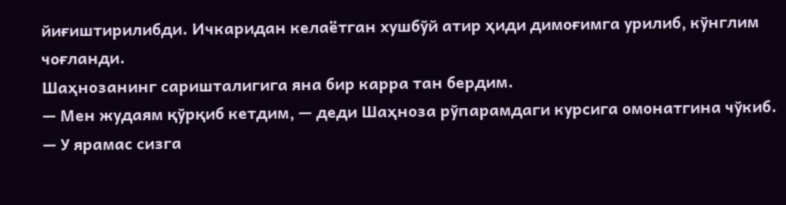йиғиштирилибди. Ичкаридан келаётган хушбўй атир ҳиди димоғимга урилиб, кўнглим чоғланди.
Шаҳнозанинг саришталигига яна бир карра тан бердим.
— Мен жудаям қўрқиб кетдим, — деди Шаҳноза рўпарамдаги курсига омонатгина чўкиб. — У ярамас сизга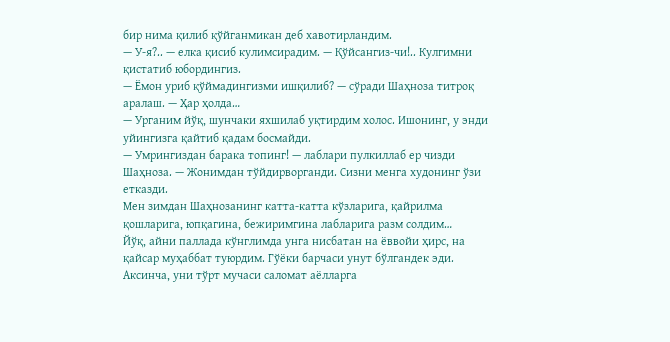бир нима қилиб қўйганмикан деб хавотирландим.
— У-я?.. — елка қисиб кулимсирадим. — Қўйсангиз-чи!.. Кулгимни қистатиб юбордингиз.
— Ёмон уриб қўймадингизми ишқилиб? — сўради Шаҳноза титроқ аралаш. — Ҳар ҳолда…
— Урганим йўқ, шунчаки яхшилаб уқтирдим холос. Ишонинг, у энди уйингизга қайтиб қадам босмайди.
— Умрингиздан барака топинг! — лаблари пулкиллаб ер чизди Шаҳноза. — Жонимдан тўйдирворганди. Сизни менга худонинг ўзи етказди.
Мен зимдан Шаҳнозанинг катта-катта кўзларига, қайрилма қошларига, юпқагина, бежиримгина лабларига разм солдим…
Йўқ, айни паллада кўнглимда унга нисбатан на ёввойи ҳирс, на қайсар муҳаббат туюрдим. Гўёки барчаси унут бўлгандек эди. Аксинча, уни тўрт мучаси саломат аёлларга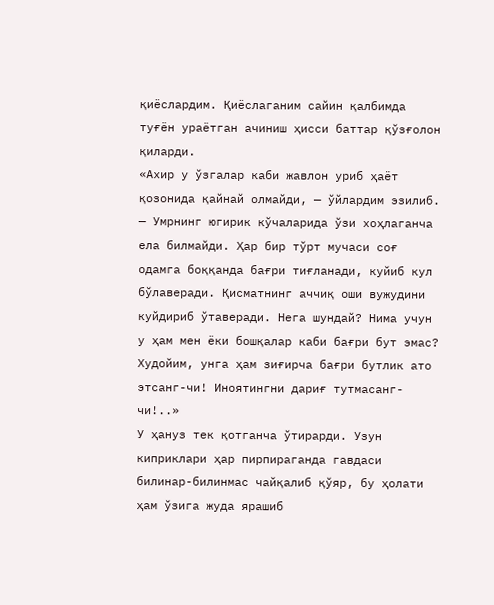қиёслардим. Қиёслаганим сайин қалбимда туғён ураётган ачиниш ҳисси баттар қўзғолон қиларди.
«Ахир у ўзгалар каби жавлон уриб ҳаёт қозонида қайнай олмайди, — ўйлардим эзилиб. — Умрнинг югирик кўчаларида ўзи хоҳлаганча ела билмайди. Ҳар бир тўрт мучаси соғ одамга боққанда бағри тиғланади, куйиб кул бўлаверади. Қисматнинг аччиқ оши вужудини куйдириб ўтаверади. Нега шундай? Нима учун у ҳам мен ёки бошқалар каби бағри бут эмас? Худойим, унга ҳам зиғирча бағри бутлик ато этсанг-чи! Иноятингни дариғ тутмасанг-чи!..»
У ҳануз тек қотганча ўтирарди. Узун киприклари ҳар пирпираганда гавдаси билинар-билинмас чайқалиб қўяр, бу ҳолати ҳам ўзига жуда ярашиб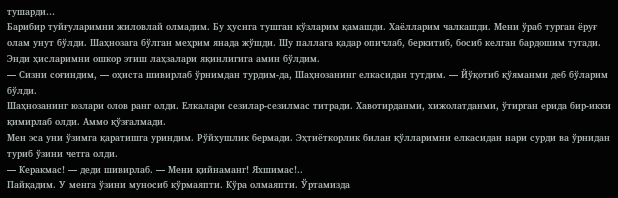тушарди…
Барибир туйғуларимни жиловлай олмадим. Бу ҳуснга тушган кўзларим қамашди. Хаёлларим чалкашди. Мени ўраб турган ёруғ олам унут бўлди. Шаҳнозага бўлган меҳрим янада жўшди. Шу паллага қадар опичлаб, беркитиб, босиб келган бардошим тугади. Энди ҳисларимни ошкор этиш лаҳзалари яқинлигига амин бўлдим.
— Сизни соғиндим, — оҳиста шивирлаб ўрнимдан турдим-да, Шаҳнозанинг елкасидан тутдим. — Йўқотиб қўяманми деб бўларим бўлди.
Шаҳнозанинг юзлари олов ранг олди. Елкалари сезилар-сезилмас титради. Хавотирданми, хижолатданми, ўтирган ерида бир-икки қимирлаб олди. Аммо қўзғалмади.
Мен эса уни ўзимга қаратишга уриндим. Рўйхушлик бермади. Эҳтиёткорлик билан қўлларимни елкасидан нари сурди ва ўрнидан туриб ўзини четга олди.
— Керакмас! — деди шивирлаб. — Мени қийнаманг! Яхшимас!..
Пайқадим. У менга ўзини муносиб кўрмаяпти. Кўра олмаяпти. Ўртамизда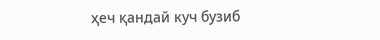ҳеч қандай куч бузиб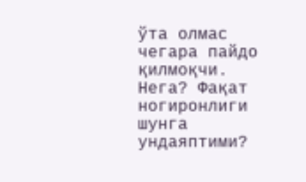ўта олмас чегара пайдо қилмоқчи. Нега? Фақат ногиронлиги шунга ундаяптими?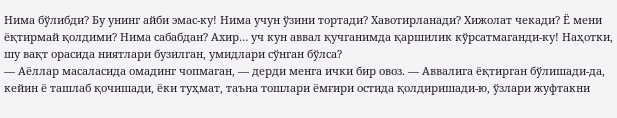Нима бўлибди? Бу унинг айби эмас-ку! Нима учун ўзини тортади? Хавотирланади? Хижолат чекади? Ё мени ёқтирмай қолдими? Нима сабабдан? Ахир… уч кун аввал қучганимда қаршилик кўрсатмаганди-ку! Наҳотки, шу вақт орасида ниятлари бузилган, умидлари сўнган бўлса?
— Аёллар масаласида омадинг чопмаган, — дерди менга ички бир овоз. — Аввалига ёқтирган бўлишади-да, кейин ё ташлаб қочишади, ёки туҳмат, таъна тошлари ёмғири остида қолдиришади-ю, ўзлари жуфтакни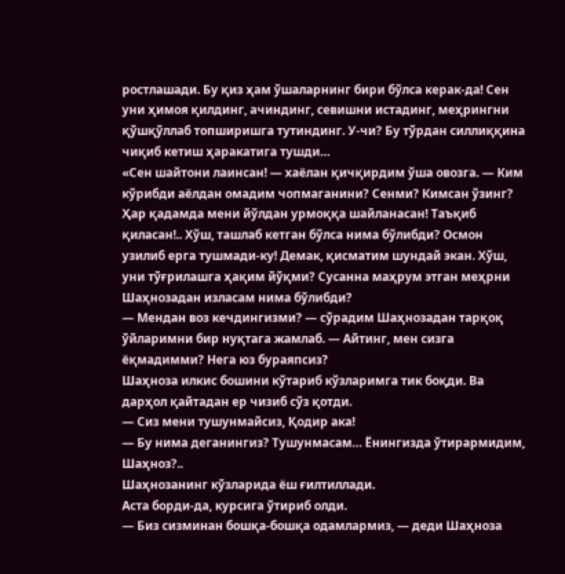ростлашади. Бу қиз ҳам ўшаларнинг бири бўлса керак-да! Сен уни ҳимоя қилдинг, ачиндинг, севишни истадинг, меҳрингни қўшқўллаб топширишга тутиндинг. У-чи? Бу тўрдан силлиққина чиқиб кетиш ҳаракатига тушди…
«Сен шайтони лаинсан! — хаёлан қичқирдим ўша овозга. — Ким кўрибди аёлдан омадим чопмаганини? Сенми? Кимсан ўзинг? Ҳар қадамда мени йўлдан урмоққа шайланасан! Таъқиб қиласан!.. Хўш, ташлаб кетган бўлса нима бўлибди? Осмон узилиб ерга тушмади-ку! Демак, қисматим шундай экан. Хўш, уни тўғрилашга ҳақим йўқми? Сусанна маҳрум этган меҳрни Шаҳнозадан изласам нима бўлибди?
— Мендан воз кечдингизми? — сўрадим Шаҳнозадан тарқоқ ўйларимни бир нуқтага жамлаб. — Айтинг, мен сизга ёқмадимми? Нега юз бураяпсиз?
Шаҳноза илкис бошини кўтариб кўзларимга тик боқди. Ва дарҳол қайтадан ер чизиб сўз қотди.
— Сиз мени тушунмайсиз, Қодир ака!
— Бу нима деганингиз? Тушунмасам… Ёнингизда ўтирармидим, Шаҳноз?..
Шаҳнозанинг кўзларида ёш ғилтиллади.
Аста борди-да, курсига ўтириб олди.
— Биз сизминан бошқа-бошқа одамлармиз, — деди Шаҳноза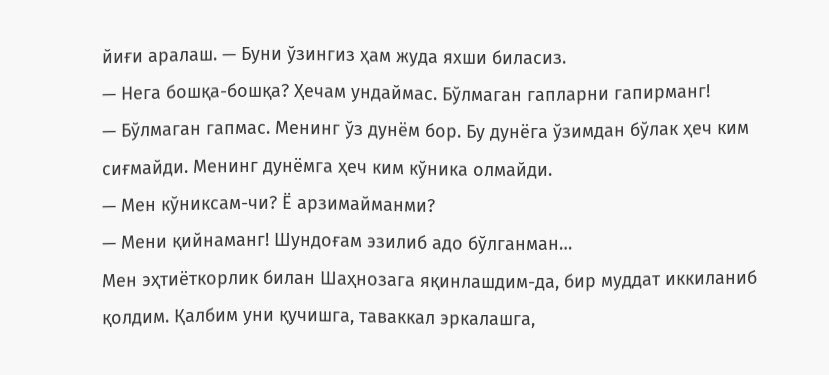йиғи аралаш. — Буни ўзингиз ҳам жуда яхши биласиз.
— Нега бошқа-бошқа? Ҳечам ундаймас. Бўлмаган гапларни гапирманг!
— Бўлмаган гапмас. Менинг ўз дунём бор. Бу дунёга ўзимдан бўлак ҳеч ким сиғмайди. Менинг дунёмга ҳеч ким кўника олмайди.
— Мен кўниксам-чи? Ё арзимайманми?
— Мени қийнаманг! Шундоғам эзилиб адо бўлганман…
Мен эҳтиёткорлик билан Шаҳнозага яқинлашдим-да, бир муддат иккиланиб қолдим. Қалбим уни қучишга, таваккал эркалашга,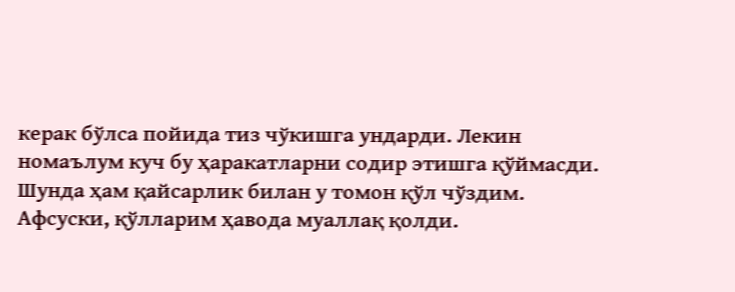керак бўлса пойида тиз чўкишга ундарди. Лекин номаълум куч бу ҳаракатларни содир этишга қўймасди.
Шунда ҳам қайсарлик билан у томон қўл чўздим. Афсуски, қўлларим ҳавода муаллақ қолди.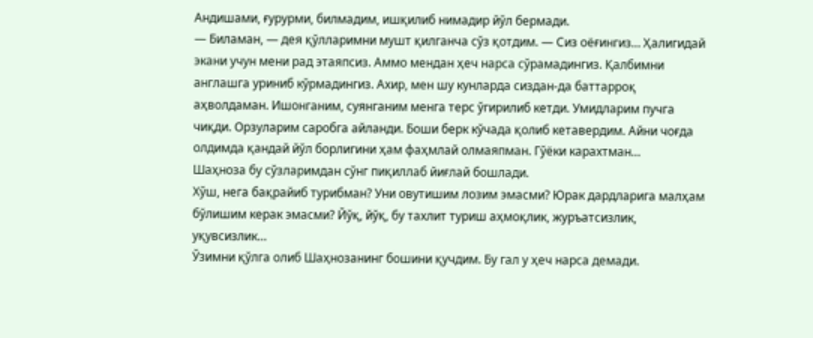Андишами, ғурурми, билмадим, ишқилиб нимадир йўл бермади.
— Биламан, — дея қўлларимни мушт қилганча сўз қотдим. — Сиз оёғингиз… Ҳалигидай экани учун мени рад этаяпсиз. Аммо мендан ҳеч нарса сўрамадингиз. Қалбимни англашга уриниб кўрмадингиз. Ахир, мен шу кунларда сиздан-да баттарроқ аҳволдаман. Ишонганим, суянганим менга терс ўгирилиб кетди. Умидларим пучга чиқди. Орзуларим саробга айланди. Боши берк кўчада қолиб кетавердим. Айни чоғда олдимда қандай йўл борлигини ҳам фаҳмлай олмаяпман. Гўёки карахтман…
Шаҳноза бу сўзларимдан сўнг пиқиллаб йиғлай бошлади.
Хўш, нега бақрайиб турибман? Уни овутишим лозим эмасми? Юрак дардларига малҳам бўлишим керак эмасми? Йўқ, йўқ, бу тахлит туриш аҳмоқлик, журъатсизлик, уқувсизлик…
Ўзимни қўлга олиб Шаҳнозанинг бошини қучдим. Бу гал у ҳеч нарса демади.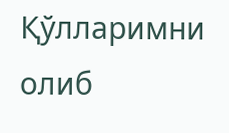Қўлларимни олиб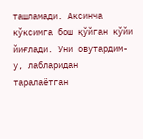ташламади. Аксинча кўксимга бош қўйган кўйи йиғлади. Уни овутардим-у, лабларидан таралаётган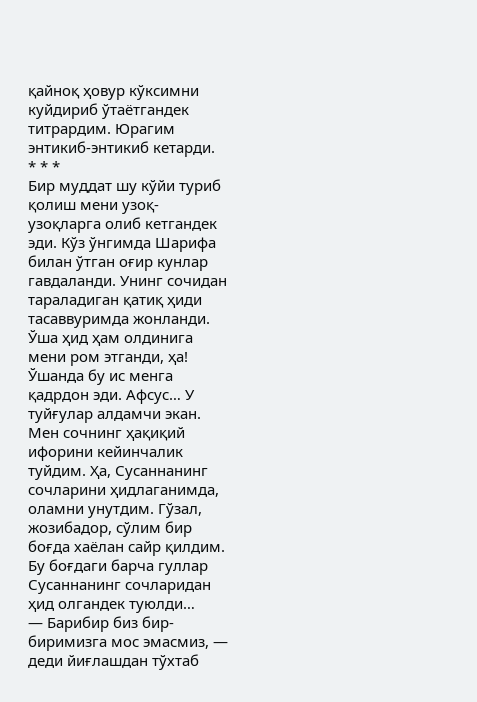қайноқ ҳовур кўксимни куйдириб ўтаётгандек титрардим. Юрагим энтикиб-энтикиб кетарди.
* * *
Бир муддат шу кўйи туриб қолиш мени узоқ-узоқларга олиб кетгандек эди. Кўз ўнгимда Шарифа билан ўтган оғир кунлар гавдаланди. Унинг сочидан тараладиган қатиқ ҳиди тасаввуримда жонланди. Ўша ҳид ҳам олдинига мени ром этганди, ҳа! Ўшанда бу ис менга қадрдон эди. Афсус… У туйғулар алдамчи экан. Мен сочнинг ҳақиқий ифорини кейинчалик туйдим. Ҳа, Сусаннанинг сочларини ҳидлаганимда, оламни унутдим. Гўзал, жозибадор, сўлим бир боғда хаёлан сайр қилдим. Бу боғдаги барча гуллар Сусаннанинг сочларидан ҳид олгандек туюлди…
— Барибир биз бир-биримизга мос эмасмиз, — деди йиғлашдан тўхтаб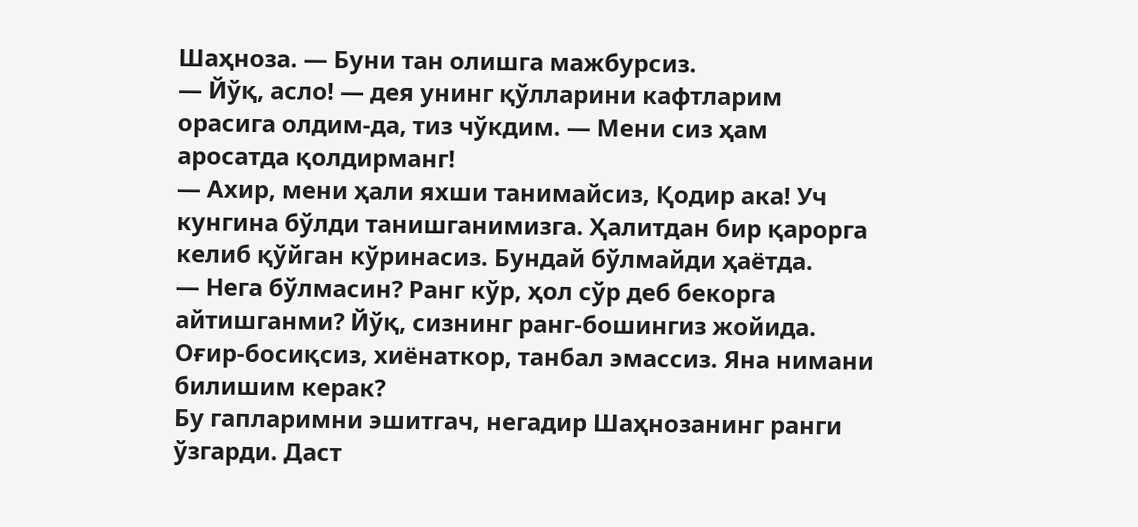Шаҳноза. — Буни тан олишга мажбурсиз.
— Йўқ, асло! — дея унинг қўлларини кафтларим орасига олдим-да, тиз чўкдим. — Мени сиз ҳам аросатда қолдирманг!
— Ахир, мени ҳали яхши танимайсиз, Қодир ака! Уч кунгина бўлди танишганимизга. Ҳалитдан бир қарорга келиб қўйган кўринасиз. Бундай бўлмайди ҳаётда.
— Нега бўлмасин? Ранг кўр, ҳол сўр деб бекорга айтишганми? Йўқ, сизнинг ранг-бошингиз жойида. Оғир-босиқсиз, хиёнаткор, танбал эмассиз. Яна нимани билишим керак?
Бу гапларимни эшитгач, негадир Шаҳнозанинг ранги ўзгарди. Даст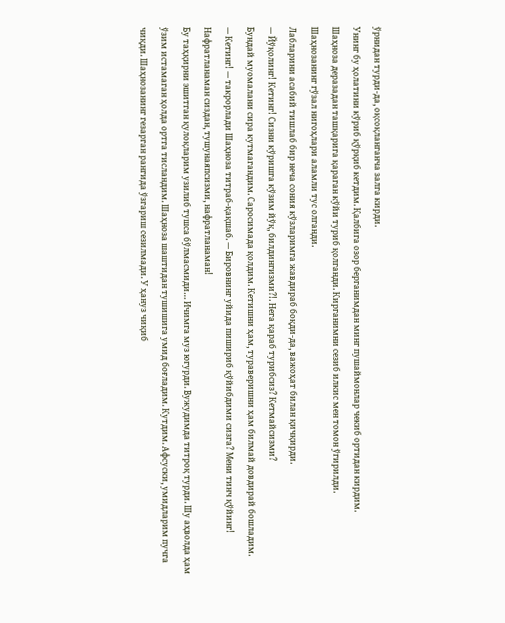ўрнидан турди-да, оқсоқланганча залга кирди.
Унинг бу ҳолатини кўриб қўрқиб кетдим. Қалбига озор берганимдан минг пушаймонлар чекиб ортидан кирдим.
Шаҳноза деразадан ташқарига қараган кўйи туриб қолганди. Кирганимни сезиб илкис мен томон ўгирилди.
Шаҳнозанинг гўзал нигоҳлари аламли тус олганди.
Лабларини асабий тишлаб бир неча сония кўзларимга жавдираб боқди-да, важоҳат билан қичқирди.
— Йўқолинг! Кетинг! Сизни кўришга кўзим йўқ, билдингизми?!. Нега қараб турибсиз? Кетмайсизми?
Бундай муомалани сира кутмагандим. Саросимада қолдим. Кетишни ҳам, тураверишни ҳам билмай довдирай бошладим.
— Кетинг! — такрорлади Шаҳноза титраб-қақшаб. — Бировнинг уйида пишириб қўйибдими сизга? Мени тинч қўйинг! Нафратланаман сиздан, тушунаяпсизми, нафратланаман!
Бу таҳқирни эшитган қулоқларим узилиб тушса бўлмасмиди… Ичимга муз югурди. Вужудимда титроқ турди. Шу аҳволда ҳам ўзим истамаган ҳолда ортга тисландим. Шаҳноза шаштидан тушишига умид боғладим. Кутдим. Афсуски, умидларим пучга чиқди. Шаҳнозанинг гезарган рангида ўзгариш сезилмади. У ҳануз чиқиб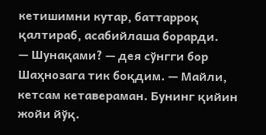кетишимни кутар, баттарроқ қалтираб, асабийлаша борарди.
— Шунақами? — дея сўнгги бор Шаҳнозага тик боқдим. — Майли, кетсам кетавераман. Бунинг қийин жойи йўқ.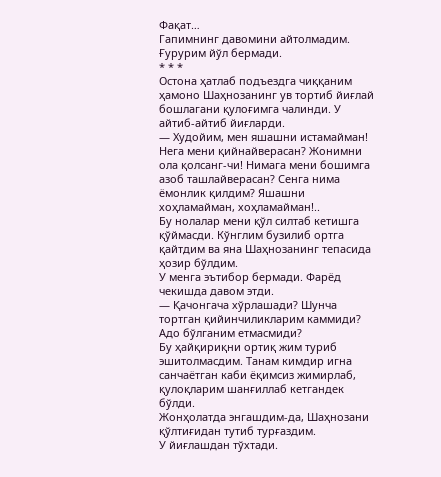Фақат…
Гапимнинг давомини айтолмадим. Ғурурим йўл бермади.
* * *
Остона ҳатлаб подъездга чиққаним ҳамоно Шаҳнозанинг ув тортиб йиғлай бошлагани қулоғимга чалинди. У айтиб-айтиб йиғларди.
— Худойим, мен яшашни истамайман! Нега мени қийнайверасан? Жонимни ола қолсанг-чи! Нимага мени бошимга азоб ташлайверасан? Сенга нима ёмонлик қилдим? Яшашни хоҳламайман, хоҳламайман!..
Бу нолалар мени қўл силтаб кетишга қўймасди. Кўнглим бузилиб ортга қайтдим ва яна Шаҳнозанинг тепасида ҳозир бўлдим.
У менга эътибор бермади. Фарёд чекишда давом этди.
— Қачонгача хўрлашади? Шунча тортган қийинчиликларим каммиди? Адо бўлганим етмасмиди?
Бу ҳайқириқни ортиқ жим туриб эшитолмасдим. Танам кимдир игна санчаётган каби ёқимсиз жимирлаб, қулоқларим шанғиллаб кетгандек бўлди.
Жонҳолатда энгашдим-да, Шаҳнозани қўлтиғидан тутиб турғаздим.
У йиғлашдан тўхтади.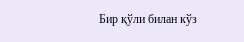Бир қўли билан кўз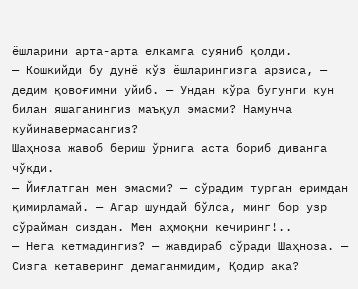ёшларини арта-арта елкамга суяниб қолди.
— Кошкийди бу дунё кўз ёшларингизга арзиса, — дедим қовоғимни уйиб. — Ундан кўра бугунги кун билан яшаганингиз маъқул эмасми? Намунча куйинавермасангиз?
Шаҳноза жавоб бериш ўрнига аста бориб диванга чўкди.
— Йиғлатган мен эмасми? — сўрадим турган еримдан қимирламай. — Агар шундай бўлса, минг бор узр сўрайман сиздан. Мен аҳмоқни кечиринг!..
— Нега кетмадингиз? — жавдираб сўради Шаҳноза. — Сизга кетаверинг демаганмидим, Қодир ака?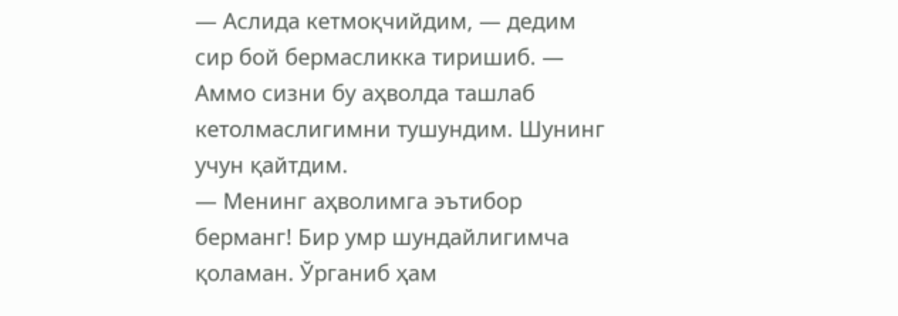— Аслида кетмоқчийдим, — дедим сир бой бермасликка тиришиб. — Аммо сизни бу аҳволда ташлаб кетолмаслигимни тушундим. Шунинг учун қайтдим.
— Менинг аҳволимга эътибор берманг! Бир умр шундайлигимча қоламан. Ўрганиб ҳам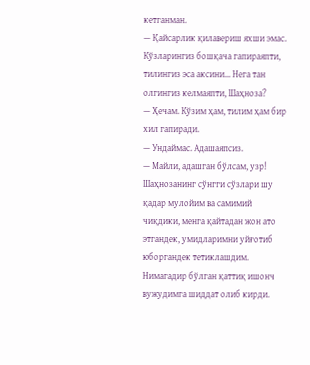кетганман.
— Қайсарлик қилавериш яхши эмас. Кўзларингиз бошқача гапираяпти, тилингиз эса аксини… Нега тан олгингиз келмаяпти, Шаҳноза?
— Ҳечам. Кўзим ҳам, тилим ҳам бир хил гапиради.
— Ундаймас. Адашаяпсиз.
— Майли, адашган бўлсам, узр!
Шаҳнозанинг сўнгги сўзлари шу қадар мулойим ва самимий чиқдики, менга қайтадан жон ато этгандек, умидларимни уйғотиб юборгандек тетиклашдим. Нимагадир бўлган қаттиқ ишонч вужудимга шиддат олиб кирди.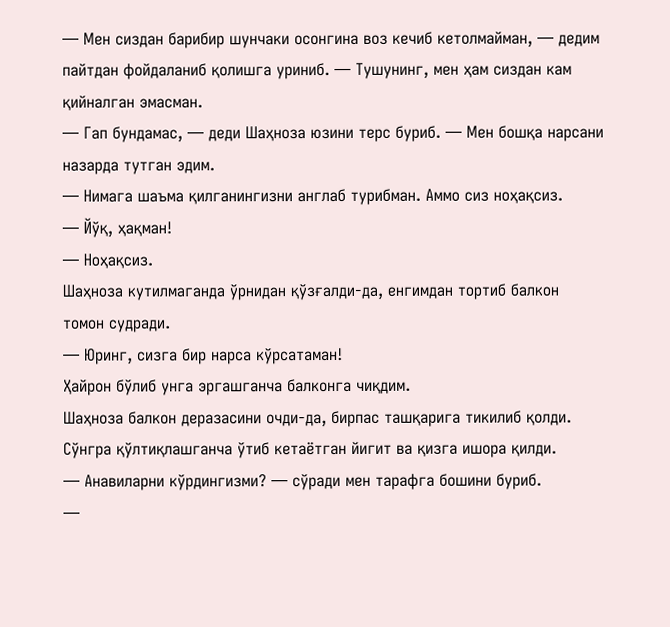— Мен сиздан барибир шунчаки осонгина воз кечиб кетолмайман, — дедим пайтдан фойдаланиб қолишга уриниб. — Тушунинг, мен ҳам сиздан кам қийналган эмасман.
— Гап бундамас, — деди Шаҳноза юзини терс буриб. — Мен бошқа нарсани назарда тутган эдим.
— Нимага шаъма қилганингизни англаб турибман. Аммо сиз ноҳақсиз.
— Йўқ, ҳақман!
— Ноҳақсиз.
Шаҳноза кутилмаганда ўрнидан қўзғалди-да, енгимдан тортиб балкон томон судради.
— Юринг, сизга бир нарса кўрсатаман!
Ҳайрон бўлиб унга эргашганча балконга чиқдим.
Шаҳноза балкон деразасини очди-да, бирпас ташқарига тикилиб қолди. Сўнгра қўлтиқлашганча ўтиб кетаётган йигит ва қизга ишора қилди.
— Анавиларни кўрдингизми? — сўради мен тарафга бошини буриб.
—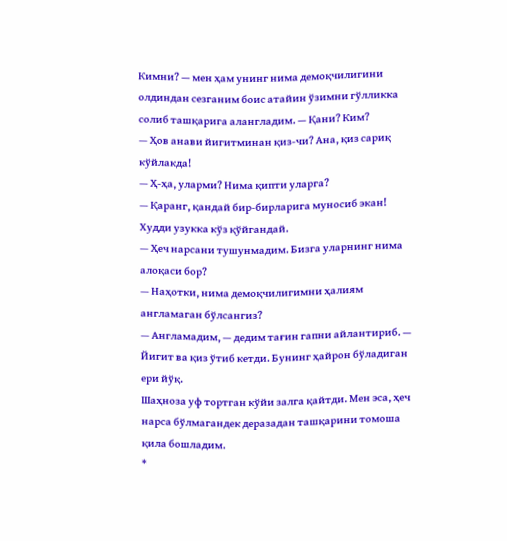Кимни? — мен ҳам унинг нима демоқчилигини олдиндан сезганим боис атайин ўзимни гўлликка солиб ташқарига алангладим. — Қани? Ким?
— Ҳов анави йигитминан қиз-чи? Ана, қиз сариқ кўйлакда!
— Ҳ-ҳа, уларми? Нима қипти уларга?
— Қаранг, қандай бир-бирларига муносиб экан! Худди узукка кўз қўйгандай.
— Ҳеч нарсани тушунмадим. Бизга уларнинг нима алоқаси бор?
— Наҳотки, нима демоқчилигимни ҳалиям англамаган бўлсангиз?
— Англамадим, — дедим тағин гапни айлантириб. — Йигит ва қиз ўтиб кетди. Бунинг ҳайрон бўладиган ери йўқ.
Шаҳноза уф тортган кўйи залга қайтди. Мен эса, ҳеч нарса бўлмагандек деразадан ташқарини томоша қила бошладим.
*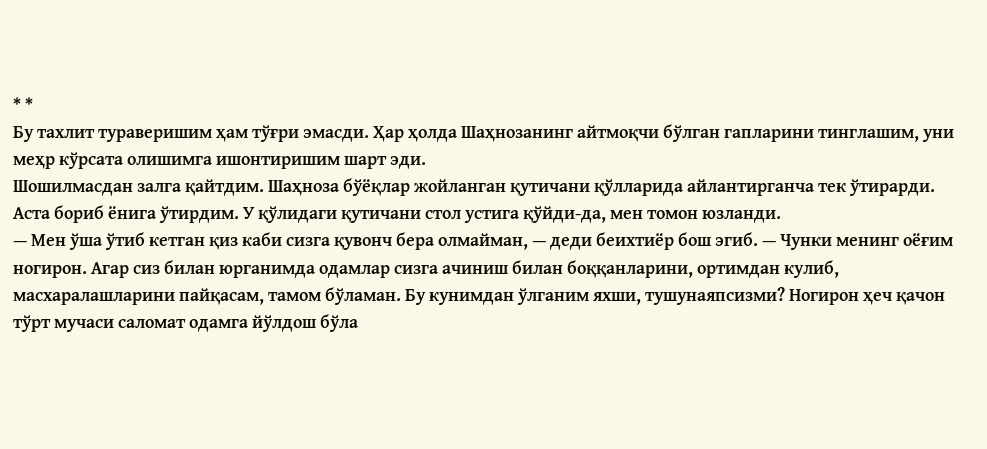* *
Бу тахлит тураверишим ҳам тўғри эмасди. Ҳар ҳолда Шаҳнозанинг айтмоқчи бўлган гапларини тинглашим, уни меҳр кўрсата олишимга ишонтиришим шарт эди.
Шошилмасдан залга қайтдим. Шаҳноза бўёқлар жойланган қутичани қўлларида айлантирганча тек ўтирарди.
Аста бориб ёнига ўтирдим. У қўлидаги қутичани стол устига қўйди-да, мен томон юзланди.
— Мен ўша ўтиб кетган қиз каби сизга қувонч бера олмайман, — деди беихтиёр бош эгиб. — Чунки менинг оёғим ногирон. Агар сиз билан юрганимда одамлар сизга ачиниш билан боққанларини, ортимдан кулиб, масхаралашларини пайқасам, тамом бўламан. Бу кунимдан ўлганим яхши, тушунаяпсизми? Ногирон ҳеч қачон тўрт мучаси саломат одамга йўлдош бўла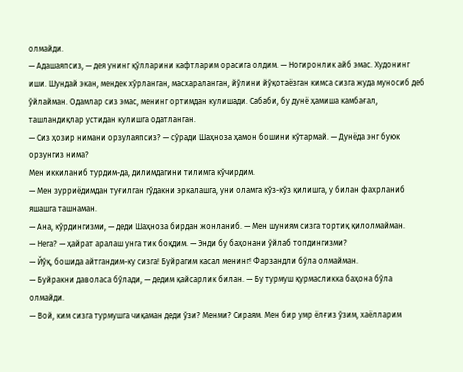олмайди.
— Адашаяпсиз, — дея унинг қўлларини кафтларим орасига олдим. — Ногиронлик айб эмас. Худонинг иши. Шундай экан, мендек хўрланган, масхараланган, йўлини йўқотаёзган кимса сизга жуда муносиб деб ўйлайман. Одамлар сиз эмас, менинг ортимдан кулишади. Сабаби, бу дунё ҳамиша камбағал, ташландиқлар устидан кулишга одатланган.
— Сиз ҳозир нимани орзулаяпсиз? — сўради Шаҳноза ҳамон бошини кўтармай. — Дунёда энг буюк орзунгиз нима?
Мен иккиланиб турдим-да, дилимдагини тилимга кўчирдим.
— Мен зурриёдимдан туғилган гўдакни эркалашга, уни оламга кўз-кўз қилишга, у билан фахрланиб яшашга ташнаман.
— Ана, кўрдингизми, — деди Шаҳноза бирдан жонланиб. — Мен шуниям сизга тортиқ қилолмайман.
— Нега? — ҳайрат аралаш унга тик боқдим. — Энди бу баҳонани ўйлаб топдингизми?
— Йўқ, бошида айтгандим-ку сизга! Буйрагим касал менинг! Фарзандли бўла олмайман.
— Буйракни даволаса бўлади, — дедим қайсарлик билан. — Бу турмуш қурмасликка баҳона бўла олмайди.
— Вой, ким сизга турмушга чиқаман деди ўзи? Менми? Сираям. Мен бир умр ёлғиз ўзим, хаёлларим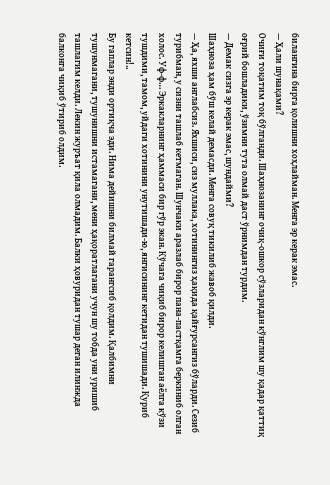билангина бирга қолишни хоҳлайман. Менга эр керак эмас.
— Ҳали шунақами?
Очиғи тоқатим тоқ бўлганди. Шаҳнозанинг очиқ-ошкор сўзларидан кўнглим шу қадар қаттиқ оғрий бошладики, ўзимни тута олмай даст ўрнимдан турдим.
— Демак сизга эр керак эмас, шундайми?
Шаҳноза ҳам бўш келай демасди. Менга совуқ тикилиб жавоб қилди.
— Ҳа, яхши англабсиз. Яхшиси, сиз муллака, хотинингиз ҳақида қайғурсангиз бўларди. Сезиб турибман, у сизни ташлаб кетмаган. Шунчаки аразлаб бирор пана-пастқамга беркиниб олган холос. Уф-ф… Эркакларнинг ҳаммаси бир гўр экан. Кўчага чиқиб бирор келишган аёлга кўзи тушдими, тамом, уйдаги хотинини унутишади-ю, янгисининг кетидан тушишади. Қуриб кетсин!..
Бу гаплар энди ортиқча эди. Нима дейишни билмай гарангсиб қолдим. Қалбимни тушунмагани, тушунишни истамагани, мени ҳақоратлагани учун шу тобда уни уришиб ташлагим келди. Лекин журъат қила олмадим. Балки ҳовуридан тушар деган илинжда балконга чиқиб ўтириб олдим.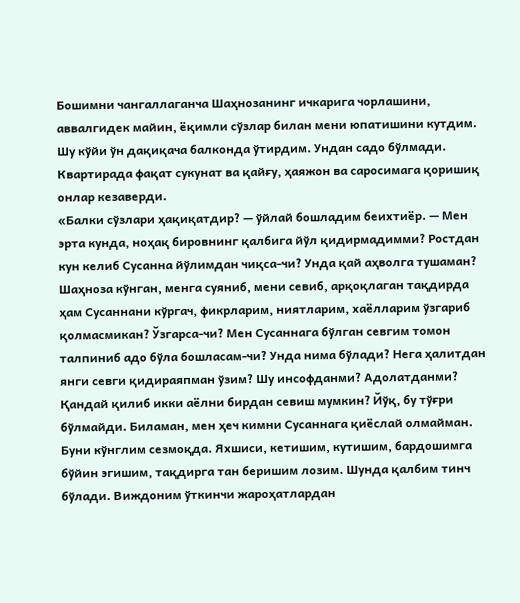Бошимни чангаллаганча Шаҳнозанинг ичкарига чорлашини, аввалгидек майин, ёқимли сўзлар билан мени юпатишини кутдим.
Шу кўйи ўн дақиқача балконда ўтирдим. Ундан садо бўлмади. Квартирада фақат сукунат ва қайғу, ҳаяжон ва саросимага қоришиқ онлар кезаверди.
«Балки сўзлари ҳақиқатдир? — ўйлай бошладим беихтиёр. — Мен эрта кунда, ноҳақ бировнинг қалбига йўл қидирмадимми? Ростдан кун келиб Сусанна йўлимдан чиқса-чи? Унда қай аҳволга тушаман? Шаҳноза кўнган, менга суяниб, мени севиб, арқоқлаган тақдирда ҳам Сусаннани кўргач, фикрларим, ниятларим, хаёлларим ўзгариб қолмасмикан? Ўзгарса-чи? Мен Сусаннага бўлган севгим томон талпиниб адо бўла бошласам-чи? Унда нима бўлади? Нега ҳалитдан янги севги қидираяпман ўзим? Шу инсофданми? Адолатданми? Қандай қилиб икки аёлни бирдан севиш мумкин? Йўқ, бу тўғри бўлмайди. Биламан, мен ҳеч кимни Сусаннага қиёслай олмайман. Буни кўнглим сезмоқда. Яхшиси, кетишим, кутишим, бардошимга бўйин эгишим, тақдирга тан беришим лозим. Шунда қалбим тинч бўлади. Виждоним ўткинчи жароҳатлардан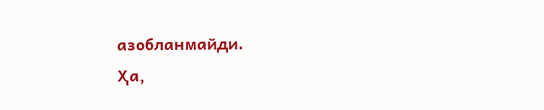азобланмайди.
Ҳа,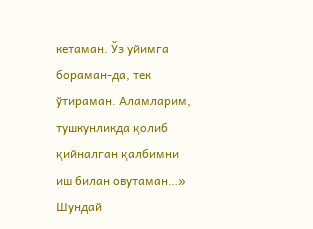кетаман. Ўз уйимга бораман-да, тек ўтираман. Аламларим, тушкунликда қолиб қийналган қалбимни иш билан овутаман…»
Шундай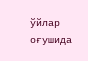ўйлар оғушида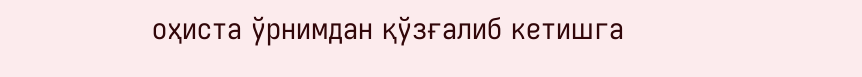оҳиста ўрнимдан қўзғалиб кетишга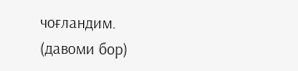чоғландим.
(давоми бор)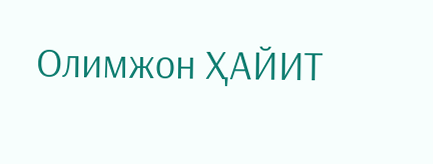Олимжон ҲАЙИТ